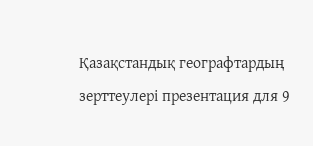Қазақстандық географтардың зерттеулері презентация для 9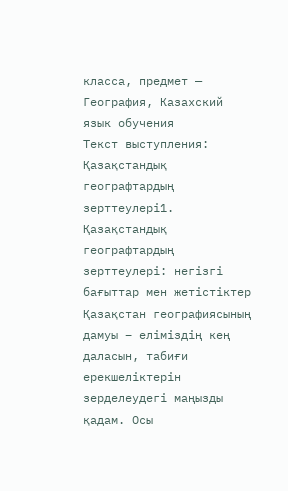класса, предмет — География, Казахский язык обучения
Текст выступления:
Қазақстандық географтардың зерттеулері1. Қазақстандық географтардың зерттеулері: негізгі бағыттар мен жетістіктер
Қазақстан географиясының дамуы – еліміздің кең даласын, табиғи ерекшеліктерін зерделеудегі маңызды қадам. Осы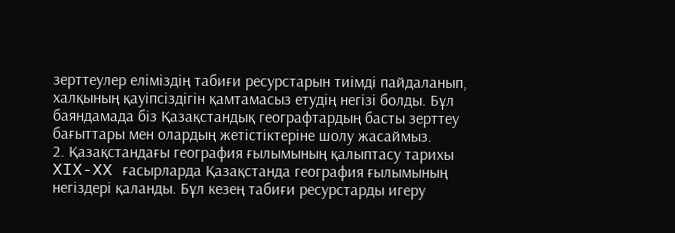зерттеулер еліміздің табиғи ресурстарын тиімді пайдаланып, халқының қауіпсіздігін қамтамасыз етудің негізі болды. Бұл баяндамада біз Қазақстандық географтардың басты зерттеу бағыттары мен олардың жетістіктеріне шолу жасаймыз.
2. Қазақстандағы география ғылымының қалыптасу тарихы
XIX-XX ғасырларда Қазақстанда география ғылымының негіздері қаланды. Бұл кезең табиғи ресурстарды игеру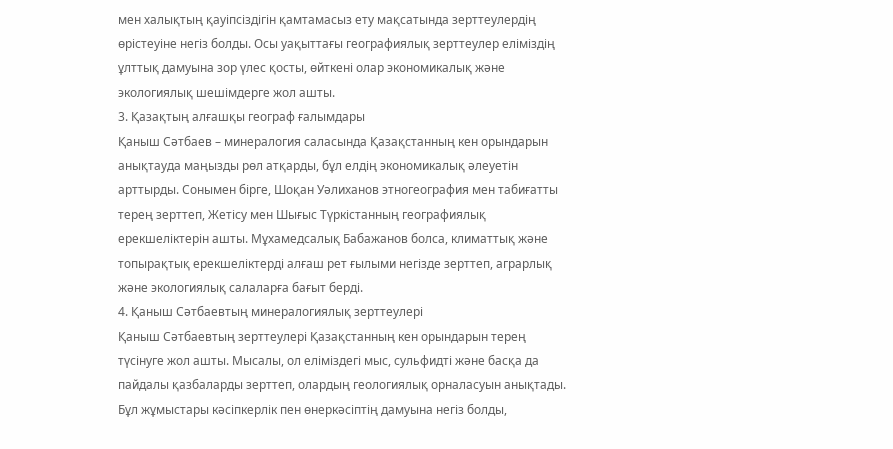мен халықтың қауіпсіздігін қамтамасыз ету мақсатында зерттеулердің өрістеуіне негіз болды. Осы уақыттағы географиялық зерттеулер еліміздің ұлттық дамуына зор үлес қосты, өйткені олар экономикалық және экологиялық шешімдерге жол ашты.
3. Қазақтың алғашқы географ ғалымдары
Қаныш Сәтбаев – минералогия саласында Қазақстанның кен орындарын анықтауда маңызды рөл атқарды, бұл елдің экономикалық әлеуетін арттырды. Сонымен бірге, Шоқан Уәлиханов этногеография мен табиғатты терең зерттеп, Жетісу мен Шығыс Түркістанның географиялық ерекшеліктерін ашты. Мұхамедсалық Бабажанов болса, климаттық және топырақтық ерекшеліктерді алғаш рет ғылыми негізде зерттеп, аграрлық және экологиялық салаларға бағыт берді.
4. Қаныш Сәтбаевтың минералогиялық зерттеулері
Қаныш Сәтбаевтың зерттеулері Қазақстанның кен орындарын терең түсінуге жол ашты. Мысалы, ол еліміздегі мыс, сульфидті және басқа да пайдалы қазбаларды зерттеп, олардың геологиялық орналасуын анықтады. Бұл жұмыстары кәсіпкерлік пен өнеркәсіптің дамуына негіз болды,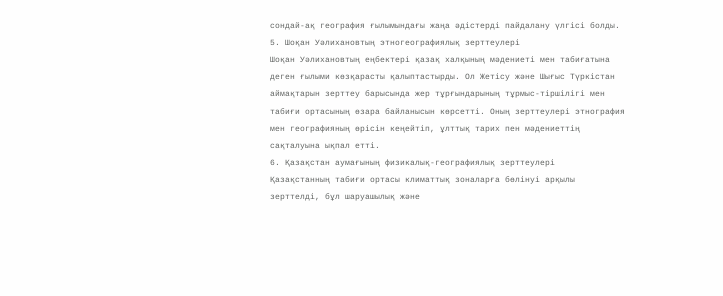сондай-ақ география ғылымындағы жаңа әдістерді пайдалану үлгісі болды.
5. Шоқан Уәлихановтың этногеографиялық зерттеулері
Шоқан Уәлихановтың еңбектері қазақ халқының мәдениеті мен табиғатына деген ғылыми көзқарасты қалыптастырды. Ол Жетісу және Шығыс Түркістан аймақтарын зерттеу барысында жер тұрғындарының тұрмыс-тіршілігі мен табиғи ортасының өзара байланысын көрсетті. Оның зерттеулері этнография мен географияның өрісін кеңейтіп, ұлттық тарих пен мәдениеттің сақталуына ықпал етті.
6. Қазақстан аумағының физикалық-географиялық зерттеулері
Қазақстанның табиғи ортасы климаттық зоналарға бөлінуі арқылы зерттелді, бұл шаруашылық және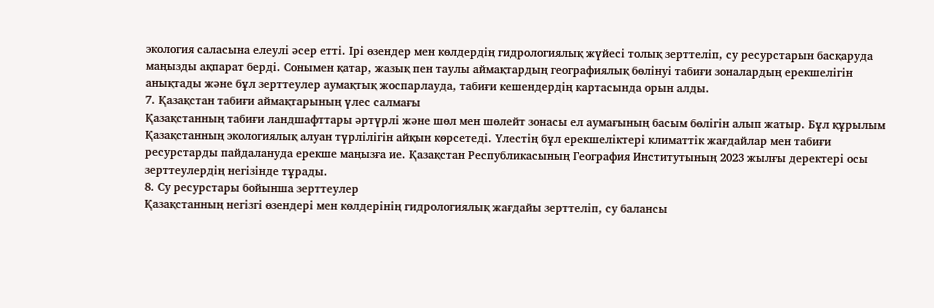экология саласына елеулі әсер етті. Ірі өзендер мен көлдердің гидрологиялық жүйесі толық зерттеліп, су ресурстарын басқаруда маңызды ақпарат берді. Сонымен қатар, жазық пен таулы аймақтардың географиялық бөлінуі табиғи зоналардың ерекшелігін анықтады және бұл зерттеулер аумақтық жоспарлауда, табиғи кешендердің картасында орын алды.
7. Қазақстан табиғи аймақтарының үлес салмағы
Қазақстанның табиғи ландшафттары әртүрлі және шөл мен шөлейт зонасы ел аумағының басым бөлігін алып жатыр. Бұл құрылым Қазақстанның экологиялық алуан түрлілігін айқын көрсетеді. Үлестің бұл ерекшеліктері климаттік жағдайлар мен табиғи ресурстарды пайдалануда ерекше маңызға ие. Қазақстан Республикасының География Институтының 2023 жылғы деректері осы зерттеулердің негізінде тұрады.
8. Су ресурстары бойынша зерттеулер
Қазақстанның негізгі өзендері мен көлдерінің гидрологиялық жағдайы зерттеліп, су балансы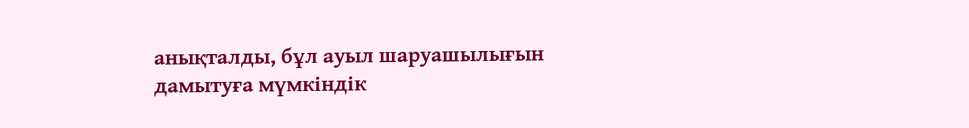анықталды, бұл ауыл шаруашылығын дамытуға мүмкіндік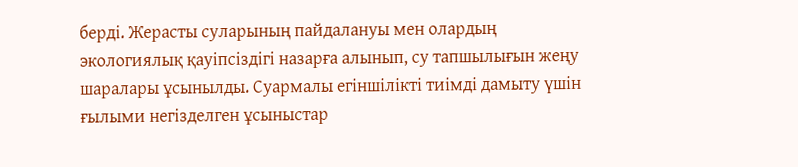берді. Жерасты суларының пайдалануы мен олардың экологиялық қауіпсіздігі назарға алынып, су тапшылығын жеңу шаралары ұсынылды. Суармалы егіншілікті тиімді дамыту үшін ғылыми негізделген ұсыныстар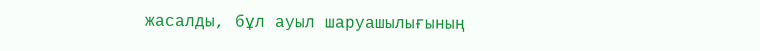жасалды, бұл ауыл шаруашылығының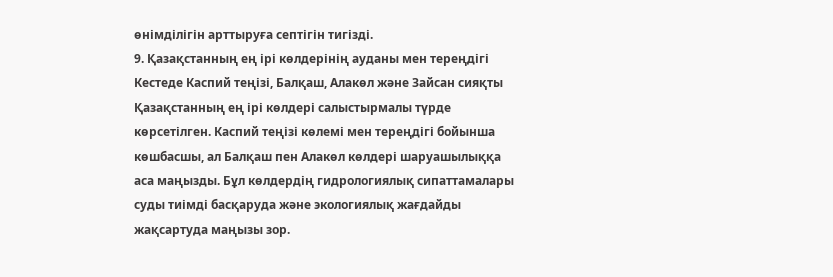өнімділігін арттыруға септігін тигізді.
9. Қазақстанның ең ірі көлдерінің ауданы мен тереңдігі
Кестеде Каспий теңізі, Балқаш, Алакөл және Зайсан сияқты Қазақстанның ең ірі көлдері салыстырмалы түрде көрсетілген. Каспий теңізі көлемі мен тереңдігі бойынша көшбасшы, ал Балқаш пен Алакөл көлдері шаруашылыққа аса маңызды. Бұл көлдердің гидрологиялық сипаттамалары суды тиімді басқаруда және экологиялық жағдайды жақсартуда маңызы зор.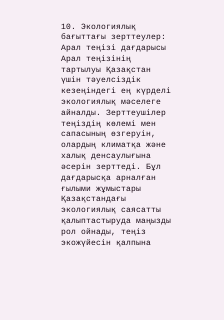10. Экологиялық бағыттағы зерттеулер: Арал теңізі дағдарысы
Арал теңізінің тартылуы Қазақстан үшін тәуелсіздік кезеңіндегі ең күрделі экологиялық мәселеге айналды. Зерттеушілер теңіздің көлемі мен сапасының өзгеруін, олардың климатқа және халық денсаулығына әсерін зерттеді. Бұл дағдарысқа арналған ғылыми жұмыстары Қазақстандағы экологиялық саясатты қалыптастыруда маңызды рол ойнады, теңіз экожүйесін қалпына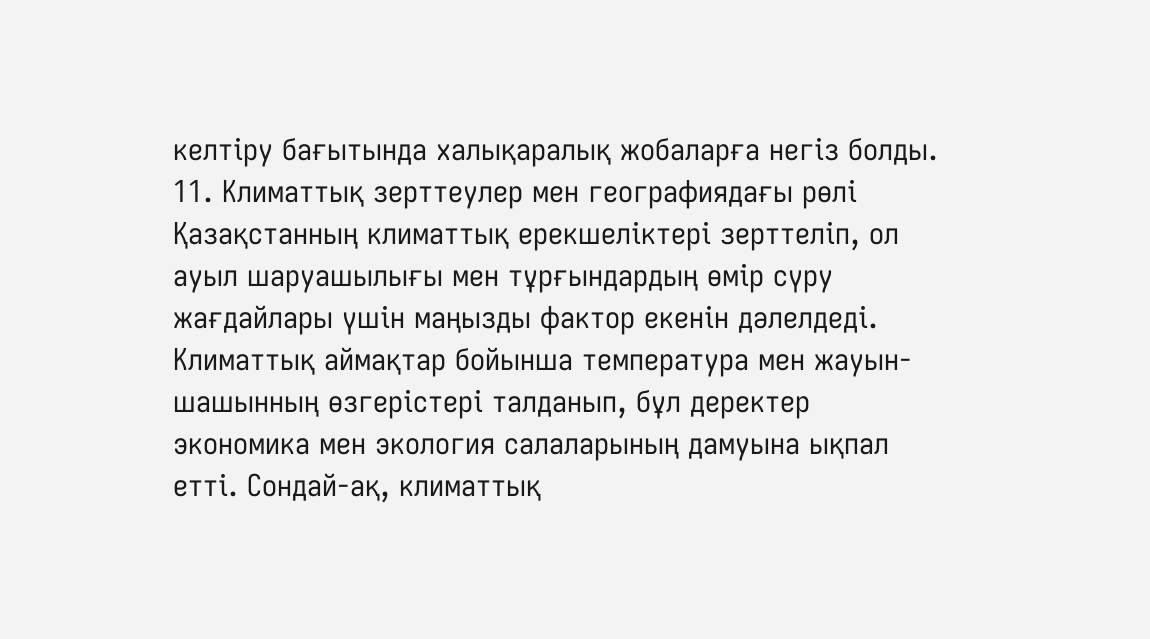келтіру бағытында халықаралық жобаларға негіз болды.
11. Климаттық зерттеулер мен географиядағы рөлі
Қазақстанның климаттық ерекшеліктері зерттеліп, ол ауыл шаруашылығы мен тұрғындардың өмір сүру жағдайлары үшін маңызды фактор екенін дәлелдеді. Климаттық аймақтар бойынша температура мен жауын-шашынның өзгерістері талданып, бұл деректер экономика мен экология салаларының дамуына ықпал етті. Сондай-ақ, климаттық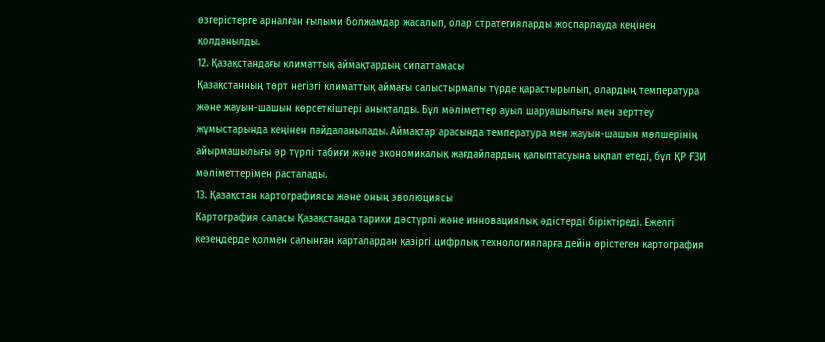өзгерістерге арналған ғылыми болжамдар жасалып, олар стратегияларды жоспарлауда кеңінен қолданылды.
12. Қазақстандағы климаттық аймақтардың сипаттамасы
Қазақстанның төрт негізгі климаттық аймағы салыстырмалы түрде қарастырылып, олардың температура және жауын-шашын көрсеткіштері анықталды. Бұл мәліметтер ауыл шаруашылығы мен зерттеу жұмыстарында кеңінен пайдаланылады. Аймақтар арасында температура мен жауын-шашын мөлшерінің айырмашылығы әр түрлі табиғи және экономикалық жағдайлардың қалыптасуына ықпал етеді, бұл ҚР ҒЗИ мәліметтерімен расталады.
13. Қазақстан картографиясы және оның эволюциясы
Картография саласы Қазақстанда тарихи дәстүрлі және инновациялық әдістерді біріктіреді. Ежелгі кезеңдерде қолмен салынған карталардан қазіргі цифрлық технологияларға дейін өрістеген картография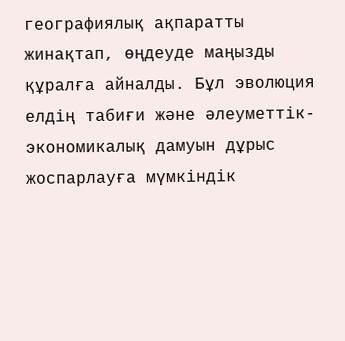географиялық ақпаратты жинақтап, өңдеуде маңызды құралға айналды. Бұл эволюция елдің табиғи және әлеуметтік-экономикалық дамуын дұрыс жоспарлауға мүмкіндік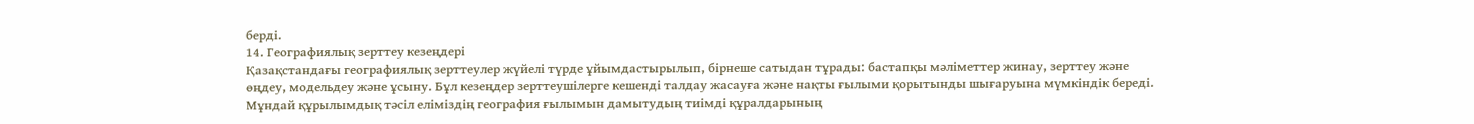берді.
14. Географиялық зерттеу кезеңдері
Қазақстандағы географиялық зерттеулер жүйелі түрде ұйымдастырылып, бірнеше сатыдан тұрады: бастапқы мәліметтер жинау, зерттеу және өңдеу, модельдеу және ұсыну. Бұл кезеңдер зерттеушілерге кешенді талдау жасауға және нақты ғылыми қорытынды шығаруына мүмкіндік береді. Мұндай құрылымдық тәсіл еліміздің география ғылымын дамытудың тиімді құралдарының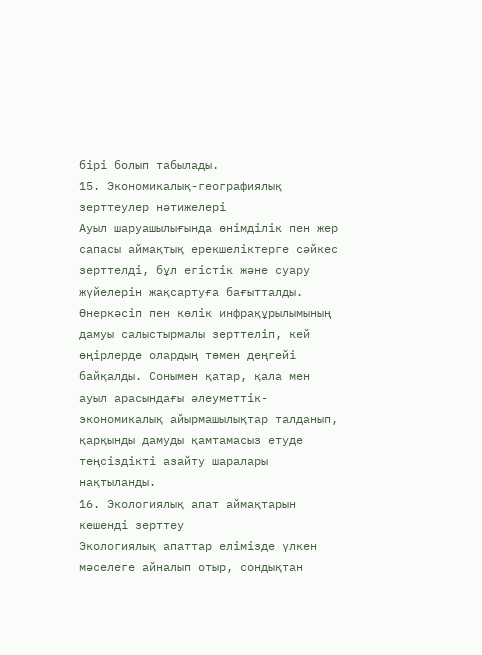бірі болып табылады.
15. Экономикалық-географиялық зерттеулер нәтижелері
Ауыл шаруашылығында өнімділік пен жер сапасы аймақтық ерекшеліктерге сәйкес зерттелді, бұл егістік және суару жүйелерін жақсартуға бағытталды. Өнеркәсіп пен көлік инфрақұрылымының дамуы салыстырмалы зерттеліп, кей өңірлерде олардың төмен деңгейі байқалды. Сонымен қатар, қала мен ауыл арасындағы әлеуметтік-экономикалық айырмашылықтар талданып, қарқынды дамуды қамтамасыз етуде теңсіздікті азайту шаралары нақтыланды.
16. Экологиялық апат аймақтарын кешенді зерттеу
Экологиялық апаттар елімізде үлкен мәселеге айналып отыр, сондықтан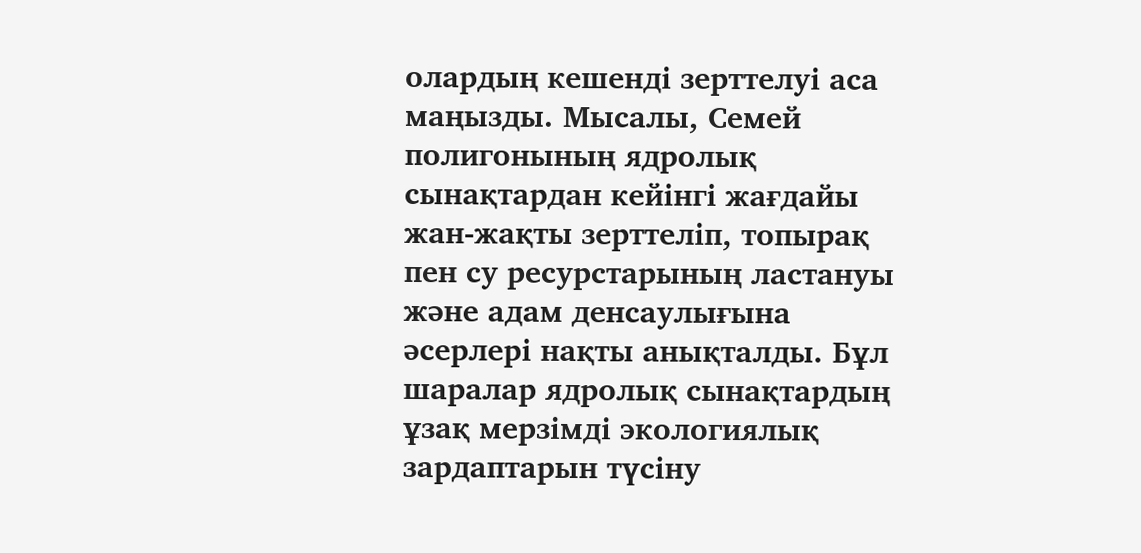олардың кешенді зерттелуі аса маңызды. Мысалы, Семей полигонының ядролық сынақтардан кейінгі жағдайы жан-жақты зерттеліп, топырақ пен су ресурстарының ластануы және адам денсаулығына әсерлері нақты анықталды. Бұл шаралар ядролық сынақтардың ұзақ мерзімді экологиялық зардаптарын түсіну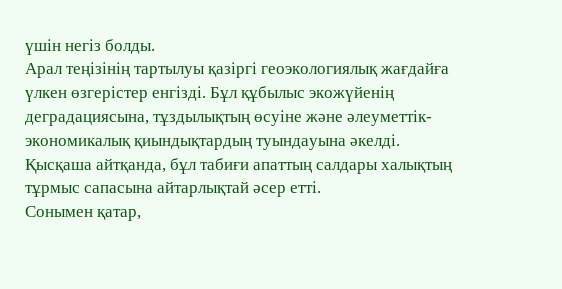үшін негіз болды.
Арал теңізінің тартылуы қазіргі геоэкологиялық жағдайға үлкен өзгерістер енгізді. Бұл құбылыс экожүйенің деградациясына, тұздылықтың өсуіне және әлеуметтік-экономикалық қиындықтардың туындауына әкелді. Қысқаша айтқанда, бұл табиғи апаттың салдары халықтың тұрмыс сапасына айтарлықтай әсер етті.
Сонымен қатар,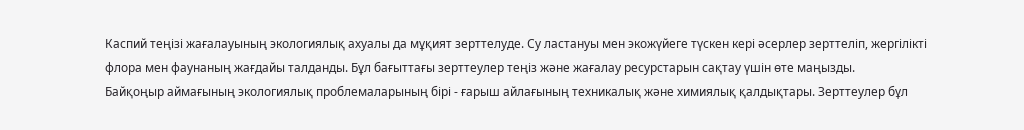Каспий теңізі жағалауының экологиялық ахуалы да мұқият зерттелуде. Су ластануы мен экожүйеге түскен кері әсерлер зерттеліп, жергілікті флора мен фаунаның жағдайы талданды. Бұл бағыттағы зерттеулер теңіз және жағалау ресурстарын сақтау үшін өте маңызды.
Байқоңыр аймағының экологиялық проблемаларының бірі - ғарыш айлағының техникалық және химиялық қалдықтары. Зерттеулер бұл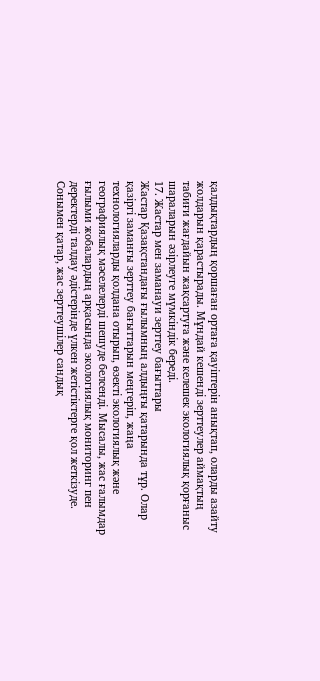қалдықтардың қоршаған ортаға қауіптерін анықтап, оларды азайту жолдарын қарастырады. Мұндай кешенді зерттеулер аймақтың табиғи жағдайын жақсартуға және келешек экологиялық қорғаныс шараларын әзірлеуге мүмкіндік береді.
17. Жастар мен заманауи зерттеу бағыттары
Жастар Қазақстандағы ғылымның алдыңғы қатарында тұр. Олар қазіргі заманғы зерттеу бағыттарын меңгеріп, жаңа технологияларды қолдана отырып, өзекті экологиялық және географиялық мәселелерді шешуде белсенді. Мысалы, жас ғалымдар ғылыми жобалардың арқасында экологиялық мониторинг пен деректерді талдау әдістерінде үлкен жетістіктерге қол жеткізуде.
Сонымен қатар, жас зерттеушілер сандық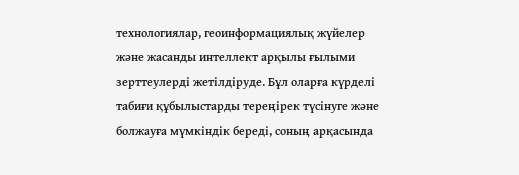технологиялар, геоинформациялық жүйелер және жасанды интеллект арқылы ғылыми зерттеулерді жетілдіруде. Бұл оларға күрделі табиғи құбылыстарды тереңірек түсінуге және болжауға мүмкіндік береді, соның арқасында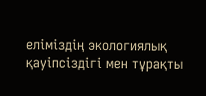еліміздің экологиялық қауіпсіздігі мен тұрақты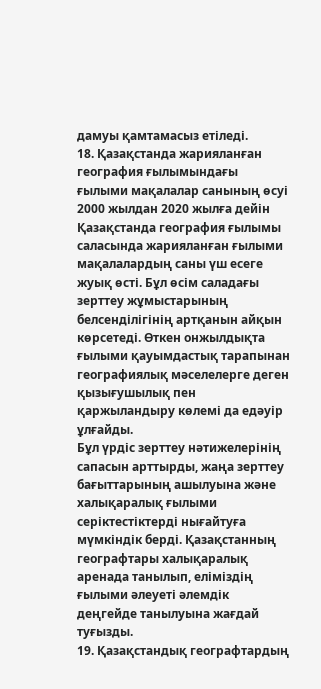дамуы қамтамасыз етіледі.
18. Қазақстанда жарияланған география ғылымындағы ғылыми мақалалар санының өсуі
2000 жылдан 2020 жылға дейін Қазақстанда география ғылымы саласында жарияланған ғылыми мақалалардың саны үш есеге жуық өсті. Бұл өсім саладағы зерттеу жұмыстарының белсенділігінің артқанын айқын көрсетеді. Өткен онжылдықта ғылыми қауымдастық тарапынан географиялық мәселелерге деген қызығушылық пен қаржыландыру көлемі да едәуір ұлғайды.
Бұл үрдіс зерттеу нәтижелерінің сапасын арттырды, жаңа зерттеу бағыттарының ашылуына және халықаралық ғылыми серіктестіктерді нығайтуға мүмкіндік берді. Қазақстанның географтары халықаралық аренада танылып, еліміздің ғылыми әлеуеті әлемдік деңгейде танылуына жағдай туғызды.
19. Қазақстандық географтардың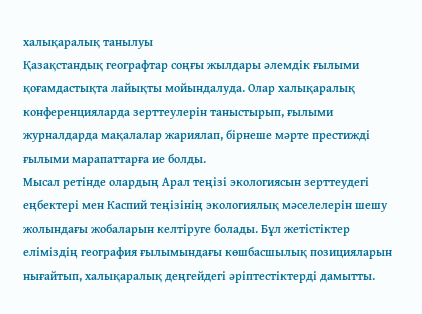халықаралық танылуы
Қазақстандық географтар соңғы жылдары әлемдік ғылыми қоғамдастықта лайықты мойындалуда. Олар халықаралық конференцияларда зерттеулерін таныстырып, ғылыми журналдарда мақалалар жариялап, бірнеше мәрте престижді ғылыми марапаттарға ие болды.
Мысал ретінде олардың Арал теңізі экологиясын зерттеудегі еңбектері мен Каспий теңізінің экологиялық мәселелерін шешу жолындағы жобаларын келтіруге болады. Бұл жетістіктер еліміздің география ғылымындағы көшбасшылық позицияларын нығайтып, халықаралық деңгейдегі әріптестіктерді дамытты.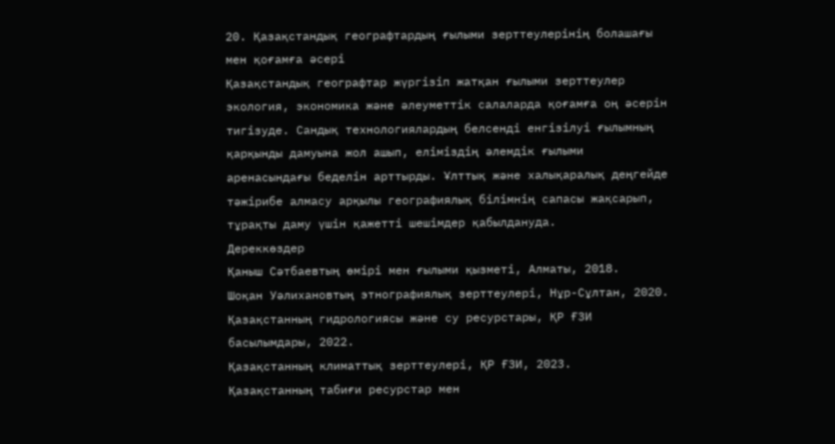20. Қазақстандық географтардың ғылыми зерттеулерінің болашағы мен қоғамға әсері
Қазақстандық географтар жүргізіп жатқан ғылыми зерттеулер экология, экономика және әлеуметтік салаларда қоғамға оң әсерін тигізуде. Сандық технологиялардың белсенді енгізілуі ғылымның қарқынды дамуына жол ашып, еліміздің әлемдік ғылыми аренасындағы беделін арттырды. Ұлттық және халықаралық деңгейде тәжірибе алмасу арқылы географиялық білімнің сапасы жақсарып, тұрақты даму үшін қажетті шешімдер қабылдануда.
Дереккөздер
Қаныш Сәтбаевтың өмірі мен ғылыми қызметі, Алматы, 2018.
Шоқан Уәлихановтың этнографиялық зерттеулері, Нұр-Сұлтан, 2020.
Қазақстанның гидрологиясы және су ресурстары, ҚР ҒЗИ басылымдары, 2022.
Қазақстанның климаттық зерттеулері, ҚР ҒЗИ, 2023.
Қазақстанның табиғи ресурстар мен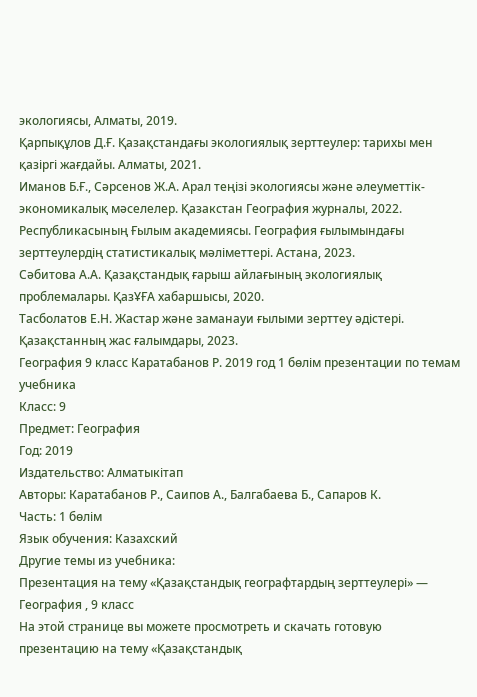экологиясы, Алматы, 2019.
Қарпықұлов Д.Ғ. Қазақстандағы экологиялық зерттеулер: тарихы мен қазіргі жағдайы. Алматы, 2021.
Иманов Б.Ғ., Сәрсенов Ж.А. Арал теңізі экологиясы және әлеуметтік-экономикалық мәселелер. Қазакстан География журналы, 2022.
Республикасының Ғылым академиясы. География ғылымындағы зерттеулердің статистикалық мәліметтері. Астана, 2023.
Сәбитова А.А. Қазақстандық ғарыш айлағының экологиялық проблемалары. ҚазҰҒА хабаршысы, 2020.
Тасболатов Е.Н. Жастар және заманауи ғылыми зерттеу әдістері. Қазақстанның жас ғалымдары, 2023.
География 9 класс Каратабанов Р. 2019 год 1 бөлім презентации по темам учебника
Класс: 9
Предмет: География
Год: 2019
Издательство: Алматыкітап
Авторы: Каратабанов Р., Саипов А., Балгабаева Б., Сапаров К.
Часть: 1 бөлім
Язык обучения: Казахский
Другие темы из учебника:
Презентация на тему «Қазақстандық географтардың зерттеулері» — География , 9 класс
На этой странице вы можете просмотреть и скачать готовую презентацию на тему «Қазақстандық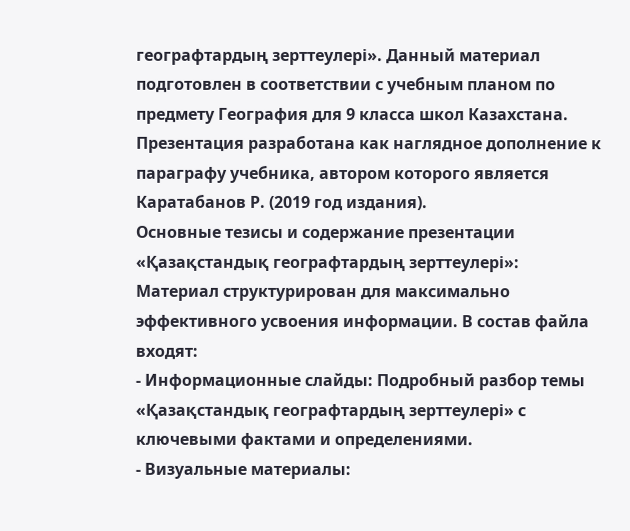географтардың зерттеулері». Данный материал подготовлен в соответствии с учебным планом по предмету География для 9 класса школ Казахстана. Презентация разработана как наглядное дополнение к параграфу учебника, автором которого является Каратабанов Р. (2019 год издания).
Основные тезисы и содержание презентации «Қазақстандық географтардың зерттеулері»:
Материал структурирован для максимально эффективного усвоения информации. В состав файла входят:
- Информационные слайды: Подробный разбор темы «Қазақстандық географтардың зерттеулері» с ключевыми фактами и определениями.
- Визуальные материалы: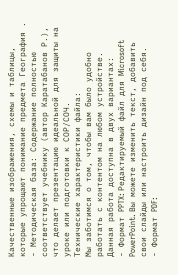Качественные изображения, схемы и таблицы, которые упрощают понимание предмета География .
- Методическая база: Содержание полностью соответствует учебнику (автор Каратабанов Р.), что делает презентацию идеальной для защиты на уроке или подготовки к СОР/СОЧ.
Технические характеристики файла:
Мы заботимся о том, чтобы вам было удобно работать с контентом на любом устройстве. Данная работа доступна в двух вариантах:
- Формат PPTX: Редактируемый файл для Microsoft PowerPoint. Вы можете изменить текст, добавить свои слайды или настроить дизайн под себя.
- Формат PDF: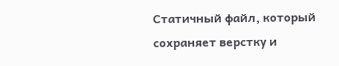Статичный файл, который сохраняет верстку и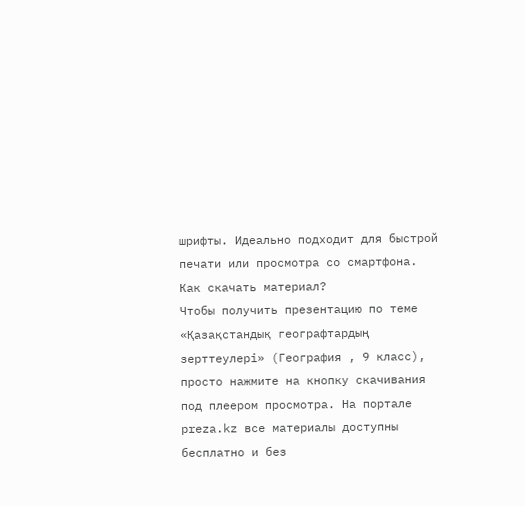шрифты. Идеально подходит для быстрой печати или просмотра со смартфона.
Как скачать материал?
Чтобы получить презентацию по теме «Қазақстандық географтардың зерттеулері» (География , 9 класс), просто нажмите на кнопку скачивания под плеером просмотра. На портале preza.kz все материалы доступны бесплатно и без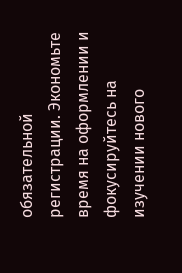обязательной регистрации. Экономьте время на оформлении и фокусируйтесь на изучении нового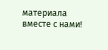материала вместе с нами!